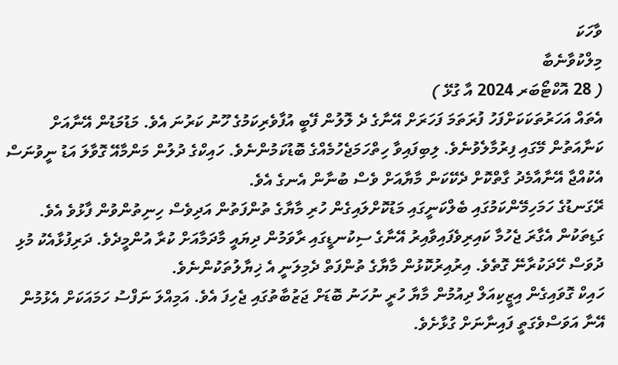ވާހަކަ
މިލްކުވާނެބާ
( 28 އޮކްޓޯބަރ 2024 އާ ގުޅޭ )
އެތައް އަހަރުތަކަކަށްފަހު ފުރަތަމަ ފަހަރަށް އޭނާގެ ދެ ލޮލުން ފޭބީ އުފާވެރިކަމުގެ ހޫނު ކަރުނަ އެވެ. މަޑުމަޑުން އޭނާއަށް ކަނާއަތުން މޭގައި ފިރުމާލެވުނެވެ. ލިބިފައިވާ ހިތްހަމަޖެހުމެއްގެ ބޮޑުކަމުންނެވެ. ހައިކްގެ ދުލުން މަންމާއޭ ގޮވާލަ އަޑު ނީވުނަސް އެކުއްޖާ އޭނާއާމެދު ގާތްކޮށް ދެކޭކަން މާޔާއަށް ވެސް ބުނާން އެނގެ އެވެ.
ރޭގަނޑުގެ ހަމަހިމޭންކަމުގައި ބެލްކަނީގައި މަޑުކޮށްލައިގެން ހުރި މާޔާގެ ތުންފަތުން އަދިވެސް ހިނިތުންވުން ފާޅުވެ އެވެ. ގަޑިތަކުން އެގާރަ ޖެހުމާ ކައިރިވެފައިވާއިރު އޭނާގެ ސިކުނޑީގައި ރާވަމުން ދިޔައީ މާދަމާއަށް ކުރާ އުންމީދެވެ. ދަރިފުޅާއެކު މުޅި ދުވަސް ހޭދަކުރާނޭ ގޮތެވެ. އިރުއިރުކޮޅުން މާޔާގެ ތުންފަތް ދެމިލަނީ އެ ޚިޔާލުތަކުންނެވެ.
ހައިކް ގޮވައިގެން އިޒީކިއަލް ދިއުމުން މާޔާ ހުރީ ނުހަނު ބޮޑަށް ޖަޒުބާތުގައި ޖެހިފަ އެވެ. އަމިއްލަ ނަފްސު ހަމައަކަށް އެޅުމުން އޭނާ އަވަސްވެގަތީ ފައިނާނަށް ގުޅާށެވެ.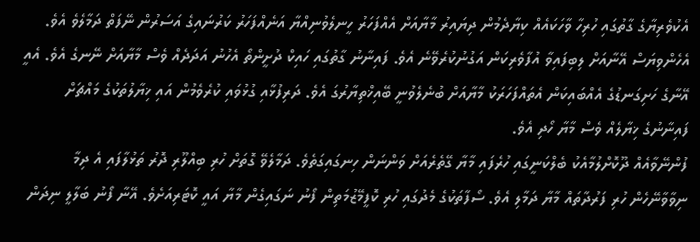އެކުވެރިޔާގެ ގާތުގައި ހުރިހާ ވާހަކައެއް ކިޔާދެމުން ދިޔައިރު މާޔާއަށް އެއްފަހަރު ހީނލެވުނިއްޔާ އަނެއްފަހަރު ކަރުނައިގެ އަސަރުން ނޭފަތް ދަމާލެވެ އެވެ. އެހެންވިޔަސް އޭނާއަށް ލިބިފައިވާ އުފާވެރިކަން އަގުނުކުރެވޭނެ އެވެ. ފައިނާނު ގާތުގައި ހައިކް ދުށީންތޯ އެހުނު އަދަދެއް ވެސް މާޔާއަށް ނޭނގެ އެވެ. އެއީ އޭނާގެ ހަށިގަނޑުގެ އެއްބައިކަން އެތައްފަހަރަކު މާޔާއަށް ބުނެލެވުނީ ބޭއިޚްތިޔާރުގަ އެވެ. ދަރިފުޅާއި ގުޅުވައި ކުރެވެމުން އައި ޚިޔާލުތަކުގެ މައްޗަށް ފައިނާނުގެ ޚިޔާލެއް ވެސް މާޔާ ހޯދި އެވެ.
ފުންނޭވާއެއް ދޫކޮށްލުމާއެކު ބެލްކަނީގައި ހުރެފައި މާޔާ ގޭތެރެއަށް ވަންނަން ހިނގައިގަތެވެ. ދަމާލެވޭ ގޮތަށް ހުރި ބިއްލޫރި ދޮރު ތަޅުލާފައި އެ ދިމާ ނިވާވާނޭހެން ހުރި ފަރުދާތައް މާޔާ ދަމާލި އެވެ. ސޯފާތަކުގެ މެދުގައި ހުރި ކޮފީމޭޒުމަތިން ފޯނު ނަގައިގެން މާޔާ އައީ ކޮޓަރިއަށެވެ. އޭނާ ފޯނު ބަލާލީ ނިދަން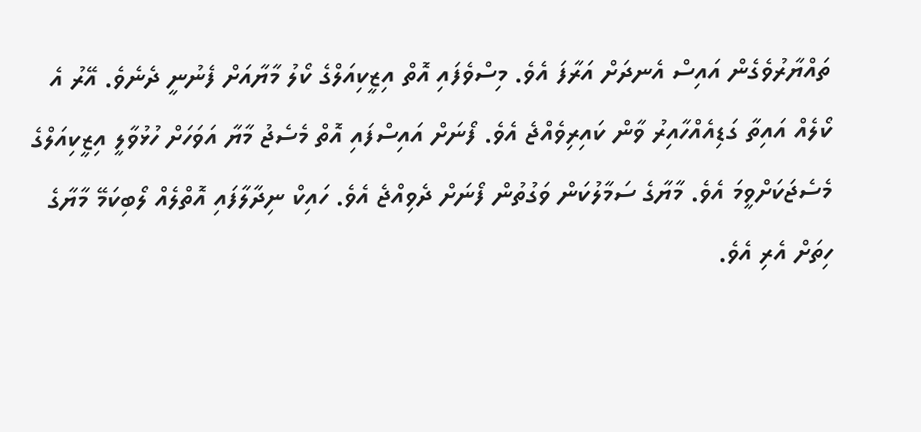ތައްޔާރުވެގެން އައިސް އެނދަށް އަރާފަ އެވެ. މިސްވެފައި އޮތް އިޒީކިއަލްގެ ކޯލު މާޔާއަށް ފެނުނީ ދެނެވެ. އޭރު އެ ކޯލެއް އައިތާ ގަޑިއެއްހާއިރު ވާން ކައިރިވެއްޖެ އެވެ. ފޯނަށް އައިސްފައި އޮތް މެސެޖު މާޔާ އަވަހަށް ހުޅުވާލީ އިޒީކިއަލްގެ މެސެޖަކަށްވީމަ އެވެ. މާޔާގެ ސަމާލުކަން ވަގުތުން ފޯނަށް ދެވިއްޖެ އެވެ. ހައިކް ނިދާލާފައި އޮތްލެއް ލޯބިކަމޭ މާޔާގެ ހިތަށް އެރި އެވެ.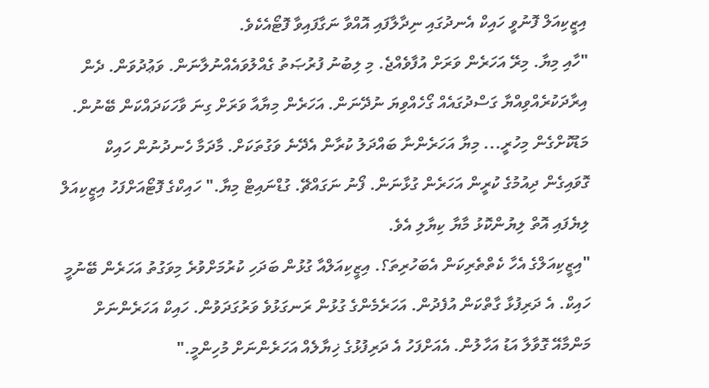އިޒީކިއަލް ފޮނުވީ ހައިކް އެނދުގައި ނިދާލާފައި އޮއްވާ ނަގާފައިވާ ފޮޓޯއެކެވެ.
"ހާއި މިޔާ. މިރޭ އަހަރެން ވަރަށް އުފާވެއްޖެ. މި ލިބުނު ފުރުޞަތު ގެއްލުވައެއްނުލާނަން. ވަޢުދުވަން. ދެން އިރާދަކުރެއްވިއްޔާ ގަސްދުގައެއް ގޯހެއްވިޔަ ނުދޭނަން. އަހަރެން މިޔާއާ ވަރަށް ގިނަ ވާހަކަދައްކަން ބޭނުން. މަޑުކޮށްގެން މިހުރީ... މިޔާ އަހަރެންނާ ބައްދަލު ކުރާން އެދޭނެ ވަގުތަކަށް. މާދަމާ ހެނދުނުން ހައިކް ގޮވައިގެން ދިއުމުގެ ކުރީން އަހަރެން ގުޅާނަން. ފޯނު ނަގައްޗޭ. ގުޑްނައިޓް މިޔާ." ހައިކްގެ ފޮޓޯއަށްފަހު އިޒީކިއަލް ލިޔެފައި އޮތް ލިޔުންކޮޅު މާޔާ ކިޔާލި އެވެ.
"އިޒީކިއަލްގެ އެހާ ކެތްތެރިކަން އެބަހުރިތަ؟. އިޒީކިއަލްއާ ގުޅުން ބަދަހި ކުރުމަށްވުރެ މިވަގުތު އަހަރެން ބޭނުމީ ހައިކް. އެ ދަރިފުޅާ ގާތްކަން އުފެދުން. އަހަރެމެންގެ ގުޅުން ރަނގަޅުވެ ވަރުގަދަވުން. ހައިކް އަހަރެންނަށް މަންމާއޭ ގޮވާލާ އަޑު އަހާލުން. އެއަށްފަހު އެ ދަރިފުޅުގެ ޚިޔާލެއް އަހަރެންނަށް މުހިންމީ."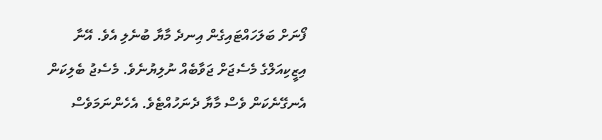ފޯނަށް ބަލަހައްޓައިގެން އިނދެ މާޔާ ބުނެލި އެވެ. އޭނާ އިޒީކިއަލްގެ މެސެޖަށް ޖަވާބެއް ނުލިޔުނެވެ. މެސެޖު ބެލިކަން އެނގޭނެކަން ވެސް މާޔާ ދެނަހުއްޓެވެ. އެހެންނަމަވެސް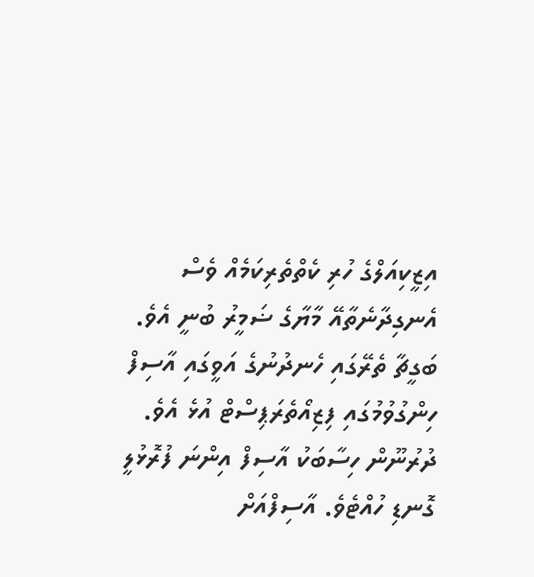އިޒީކިއަލްގެ ހުރި ކެތްތެރިކަމެއް ވެސް އެނގިދާނެތާއޭ މާޔާގެ ޟަމީރު ބުނީ އެވެ.
ބަގީޗާ ތެރޭގައި ހެނދުނުގެ އަވީގައި އާސިފް ހިންގުވުމުގައި ފިޒިއޯތެރަޕިސްޓް އުޅެ އެވެ. ދުރުނޫން ހިސާބަކު އާސިފް އިންނަ ފުރޮޅުލީ ގޮނޑި ހުއްޓެވެ. އާސިފްއަށް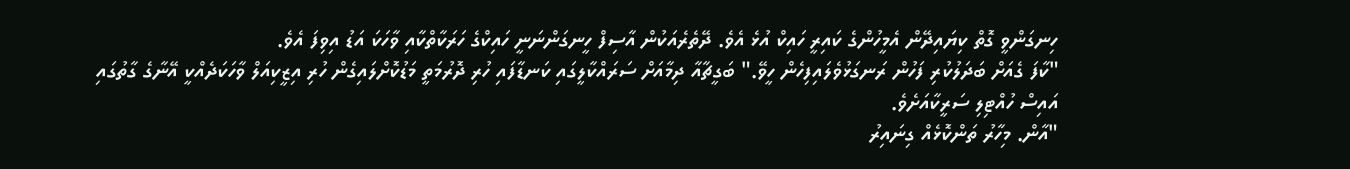ހިނގަންވީ ގޮތް ކިޔައިދޭން އެމީހުންގެ ކައިރީ ހައިކް އުޅެ އެވެ. ދޭތެރެއަކުން އާސިފް ހީނގަންނަނީ ހައިކްގެ ހަރަކާތްކާއި ވާހަކަ އަޑު އިވިފަ އެވެ.
"ކާފަ ގެއަށް ބަދަލުކުރި ފަހުން ރަނގަޅުވެލައިފިހެން ހީވޭ." ބަގީޗާއާ ދިމާއަށް ސަރައްކާލީގައި ކަނޑާފައި ހުރި ދޮރުމަތީ މަޑުކޮށްލައިގެން ހުރި އިޒީކިއަލް ވާހަކަދެއްކީ އޭނާގެ ގާތުގައި އައިސް ހުއްޓިލި ސަރީކާއަށެވެ.
"އާން. މިހާރު ތަންކޮޅެއް ގިނައިރު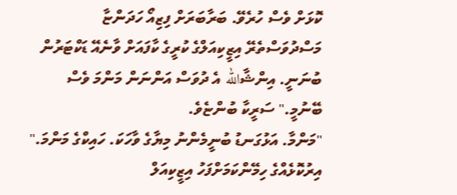ކޮޅަށް ވެސް ހުރެވޭ. ބަރާބަރަށް ފިޒިއޯ ހަދަންޏާ މަސްދުވަސްތެރޭ އިޒީކިއަލްގެ ކުރީގެ ކާފައަށް ވާނެއޭ ޑަކްޓަރުން ބުނަނީ. އިންޝާالله އެ ދުވަސް އަންނަން މަންމަ ވެސް ބޭނުމީ." ސަރީކާ ބުންޏެވެ.
"މަންމާ. އަޅުގަނޑު ބުނީމެންނު މިޔާގެ ވާހަކަ. ހައިކްގެ މަންމަ." އިރުކޮޅެއްގެ ހިމޭންކަމަށްފަހު އިޒީކިއަލް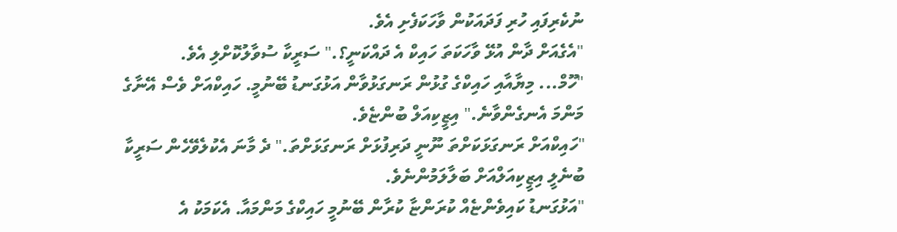ނުކެރިފައި ހުރި ފަދައަކުން ވާހަކަފެށި އެވެ.
"އެގެއަށް ދާން އުޅޭ ވާހަކަތަ ހައިކް އެ ދައްކަނީ؟." ސަރީކާ ސުވާލުކޮށްލި އެވެ.
"ހޫމް... މިޔާއާއި ހައިކްގެ ގުޅުން ރަނގަޅުވާން އަޅުގަނޑު ބޭނުމީ. ހައިކްއަށް ވެސް އޭނާގެ މަންމަ އެނގެންވާނެ." އިޒީކިއަލް ބުންޏެވެ.
"ހައިކްއަށް ރަނގަޅަކަށްތަ ނޫނީ ދަރިފުޅަށް ރަނގަޅަށްތަ." ދެ މާނަ އެކުލެވޭހެން ސަރީކާ ބުނެލީ އިޒީކިއަލްއަށް ބަލާލަމުންނެވެ.
"އަޅުގަނޑު ކައިވެންޏެއް ކުރަންޏާ ކުރާން ބޭނުމީ ހައިކްގެ މަންމައާ. އެކަމަކު އެ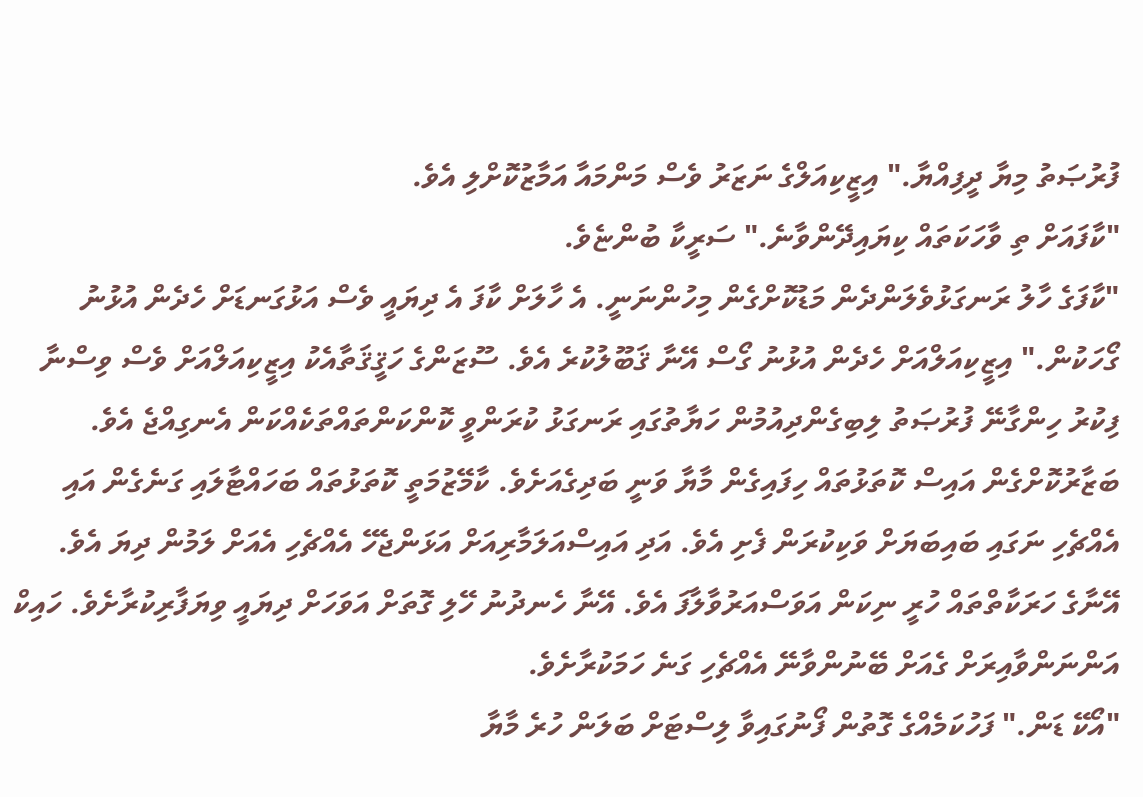ފުރުޞަތު މިޔާ ދީފިއްޔާ." އިޒީކިއަލްގެ ނަޒަރު ވެސް މަންމައާ އަމާޒުކޮށްލި އެވެ.
"ކާފައަށް ތި ވާހަކަތައް ކިޔައިދޭންވާނެ." ސަރީކާ ބުންޏެވެ.
"ކާފަގެ ހާލު ރަނގަޅުވެލަންދެން މަޑުކޮށްގެން މިހުންނަނީ. އެ ހާލަށް ކާފަ އެ ދިޔައީ ވެސް އަޅުގަނޑަށް ހެދެން އުޅުނު ގޯހަކުން." އިޒީކިއަލްއަށް ހެދެން އުޅުނު ގޯސް އޭނާ ޤަބޫލުކުރެ އެވެ. ސޫޒަންގެ ހަޤީޤަތާއެކު އިޒީކިއަލްއަށް ވެސް ވިސްނާ ފިކުރު ހިންގާނޭ ފުރުޞަތު ލިބިގެންދިއުމުން ހަޔާތުގައި ރަނގަޅު ކުރަންވީ ކޮންކަންތައްތަކެއްކަން އެނގިއްޖެ އެވެ.
ބަޒާރުކޮށްގެން އައިސް ކޮތަޅުތައް ހިފައިގެން މާޔާ ވަނީ ބަދިގެއަށެވެ. ކާމޭޒުމަތީ ކޮތަޅުތައް ބަހައްޓާލައި ގަނެގެން އައި އެއްޗެހި ނަގައި ބައިބަޔަށް ވަކިކުރަން ފެށި އެވެ. އަދި އައިސްއަލަމާރިއަށް އަޅަންޖެހޭ އެއްޗެހި އެއަށް ލަމުން ދިޔަ އެވެ. އޭނާގެ ހަރަކާތްތައް ހުރީ ނިކަން އަވަސްއަރުވާލާފަ އެވެ. އޭނާ ހެނދުނު ހޭލި ގޮތަށް އަވަހަށް ދިޔައީ ވިޔަފާރިކުރާށެވެ. ހައިކް އަންނަންވާއިރަށް ގެއަށް ބޭނުންވާނޭ އެއްޗެހި ގަނެ ހަމަކުރާށެވެ.
"އޯކޭ ޑަން." ފަހުކަމެއްގެ ގޮތުން ފޯނުގައިވާ ލިސްޓަށް ބަލަން ހުރެ މާޔާ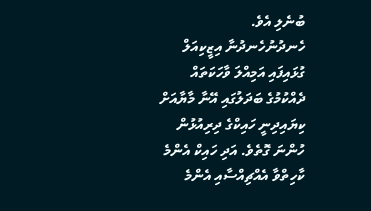ބުނެލި އެވެ.
ހެނދުނުހެނދުނާ އިޒީކިއަލް ގުޅައިފައި އަމިއްލަ ވާހަކަތައް ދެއްކުމުގެ ބަދަލުގައި އޭނާ މާޔާއަށް ކިޔައިދިނީ ހައިކްގެ ދިރިއުޅުން ހުންނަ ގޮތެވެ. އަދި ހައިކް އެންމެ ކާހިތްވާ އެއްޗިއްސާއި އެންމެ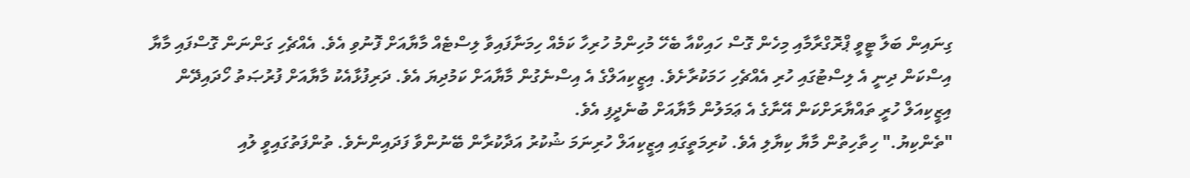ގިނައިން ބަލާ ޓީވީ ޕްރޮގްރާމާއި މިހެން ގޮސް ހައިކްއާ ބެހޭ މުހިންމު ހުރިހާ ކަމެއް ހިމަނާފައިވާ ލިސްޓެއް މާޔާއަށް ފޮނުވި އެވެ. އެއްޗެހި ގަންނަން ގޮސްފައި މާޔާ އިސްކަން ދިނީ އެ ލިސްޓުގައި ހުރި އެއްޗެހި ހަމަކުރާށެވެ. އިޒީކިއަލްގެ އެ އިސްނެގުން މާޔާއަށް ކަމުދިޔަ އެވެ. ދަރިފުޅާއެކު މާޔާއަށް ފުރުޞަތު ހޯދައިދޭން އިޒީކިއަލް ހުރީ ތައްޔާރަށްކަން އޭނާގެ އެ ޢަމަލުން މާޔާއަށް ބުނެދީފި އެވެ.
"ތެންކިޔު." ހިތާހިތުން މާޔާ ކިޔާލި އެވެ. ކުރިމަތީގައި އިޒީކިއަލް ހުރިނަމަ ޝުކުރު އަދާކުރާން ބޭނުންވާ ފަދައިންނެވެ. ތުންފަތުގައިވީ ލުއި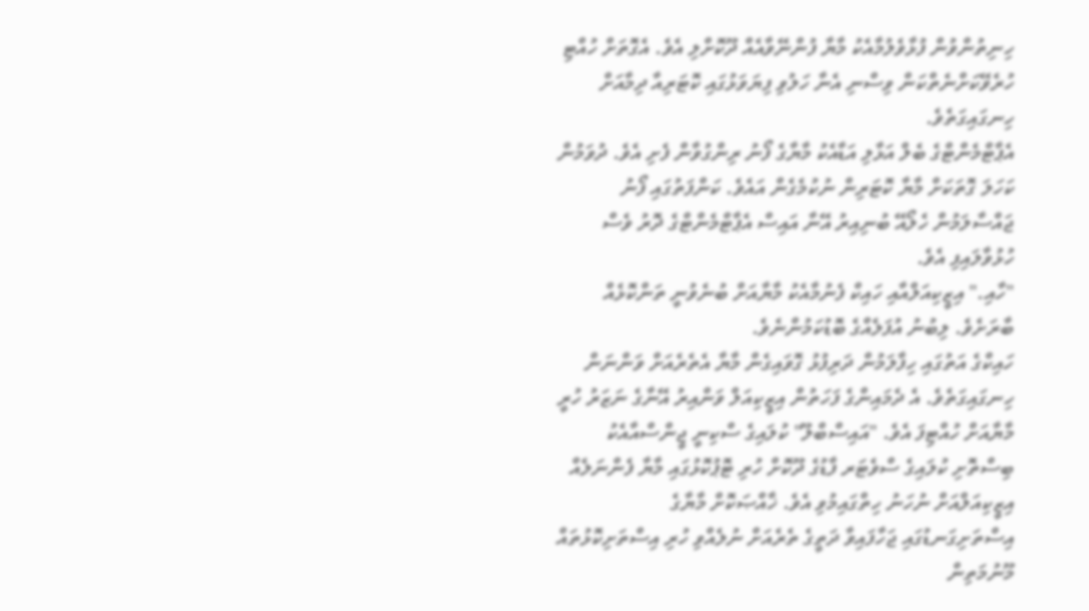ހިނިތުންވުން ފުޅާވެލުމާއެކު މާޔާ ފުންނޭވާއެއް ދޫކޮށްލި އެވެ. އެގޮތަށް ހުއްޓި ހުރެވޭކަށްނެތްކަން ވިސްނި އެނާ ހަލުވި ފިޔަވަޅުގައި ކޮޓަރިއާ ދިމާއަށް ހިނގައިގަތެވެ.
އެޕާޓްމެންޓްގެ ބެލް އަޅާލި އަޑާއެކު މާޔާގެ ފޯނު ރިންގުވާން ފެށި އެވެ. ދުވަމުން ކަހަލަ ގޮތަކަށް މާޔާ ކޮޓަރިން ނުކުމެގެން އައެވެ. ކަންފަތުގައި ފޯނު ޖައްސާލަމުން ހެލޯއޭ ބުނިއިރު އޭނާ އައިސް އެޕާޓްމެންޓްގެ ދޮރު ވެސް ހުޅުވާލައިފި އެވެ.
"ހާއި." އިޒީކިއަލްއާއި ހައިކް ފެނުމާއެކު މާޔާއަށް ބުނެވުނީ ތަންކޮޅެއް ބާރަށެވެ. ލިބުނު އުފަލެއްގެ ބޮޑުކަމުންނެވެ.
ހައިކްގެ އަތުގައި ހިފާލަމުން ދަރިފުޅު ގޮވައިގެން މާޔާ އެތެރެއަށް ވަންނަން ހިނގައިގަތެވެ. އެ ދެމައިންގެ ފަހަތުން އިޒީކިއަލް ވަންއިރު އޭނާގެ ނަޒަރު ހުރީ މާޔާއަށް ހުއްޓިފަ އެވެ. "އައިސްބްލޫ" ކުލައިގެ ސްކިނީ ޖީންސްއާއެކު ބިސްތޮށި ކުލައިގެ ސްވެޓަރ ފާޑުގެ ދޫކޮށް ހުރި ޓޮޕުކޮޅުގައި މާޔާ ފެންނަލެއް އިޒީކިއަލްއަށް ނުހަނު ހިތްގައިމުވި އެވެ. ޚާއްޞަކޮށް މާޔާގެ އިސްތަށިގަނޑުގައި ޖަހާފައިވާ ދަތީގެ ތެރެއަށް ނުލެއްވި ހުރި އިސްތަށިކޮޅުތައް މޫނުމަތިން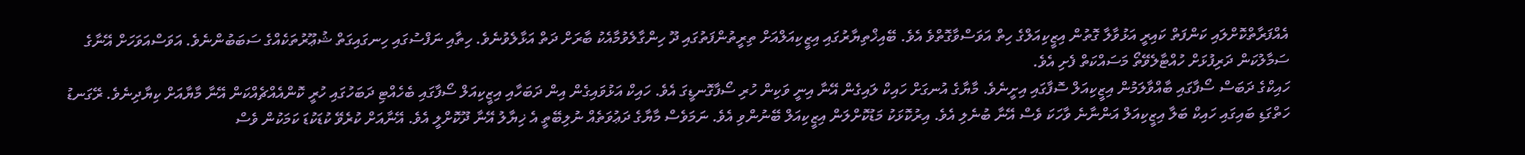އެއްފަރާތްކޮށްލައި ކަންފަތް ކައިރީ އަޅުވާލާ ގޮތުން އިޒީކިއަލްގެ ހިތް އަވަސްވާގޮތްވެ އެވެ. ބޭއިޚްތިޔާރުގައި އިޒީކިއަލްއަށް ތިރީތުންފަތުގައި ދޫ ހިންގާލެވުމާއެކު ބާރަށް ދަތް އަޅާލެވުނެވެ. ހިތާއި ނަފްސުގައި ހިނގައިގަތް ޝުޢޫރުތަކެއްގެ ސަބަބުންނެވެ. އަވަސްއަވަހަށް އޭނާގެ ސަމާލުކަން ދަރިފުޅަށް ހުއްޓާލެވޭތޯ މަސައްކަތް ފެށި އެވެ.
ހައިކްގެ ދަބަސް ސޯފާގައި ބާއްވާލަމުން އިޒީކިއަލް ސޮފާގައި އިށީނެވެ. މާޔާގެ އުނގަށް ހައިކް ލައިގެން އޭނާ އިނީ ވަކިން ހުރި ސޯފާގޮނޑީގަ އެވެ. ހައިކް އަޅުވައިގެން އިން ދަބަހާއި އިޒީކިއަލް ސޯފާގައި ބެހެއްޓި ދަބަހުގައި ހުރީ ކޮންއެއްޗެއްކަން އޭނާ މާޔާއަށް ކިޔާދިނެވެ. ރޭގަނޑު ހަތްގަޑި ބައިގައި ހައިކް ބަލާ އިޒީކިއަލް އަންނާނެ ވާހަކަ ވެސް އޭނާ ބުނެލި އެވެ. އިރުކޮޅަކު މަޑުކޮށްލަން އިޒީކިއަލް ބޭނުންވި އެވެ. ނަމަވެސް މާޔާގެ ދަޢުވަތެއް ނުލިބޭތީ އެ ޚިޔާލު އޭނާ ދޫކޮށްލީ އެވެ. އޭނާއަށް ކުރެވޭ ކުޑަކުޑަ ކަމަކުން ވެސް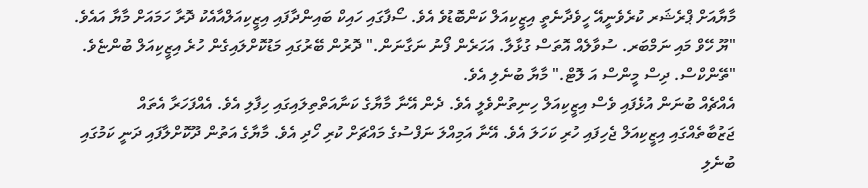މާޔާއަށް ޕްރެޝަރ ކުރެވެނީއޭ ހީވެދާނެތީ އިޒީކިއަލް ކަންބޮޑުވެ އެވެ. ސޯފާގައި ހައިކް ބައިންދާފައި އިޒީކިއަލްއާއެކު ދޮރާ ހަމައަށް މާޔާ އައެވެ.
"ޔޫ ހޭވް މައި ނަމްބަރ. ސުވާލެއް އޮތަސް ގުޅާލާ. އަހަރެން ފޯނު ނަގާނަން." ދޮރުން ބޭރުގައި މަޑުކޮށްލައިގެން ހުރެ އިޒީކިއަލް ބުންޏެވެ.
"ތޭންކްސް. ދިސް މީންސް އަ ލޮޓް." މާޔާ ބުނެލި އެވެ.
އެއްޗެއް ބުނަން އުޅެފައި ވެސް އިޒީކިއަލް ހިނިތުންވެލީ އެވެ. ދެން އޭނާ މާޔާގެ ކަނާއަތްތިލައިގައި ހިފާލި އެވެ. އެއްފަހަރާ އެތައް ޖަޒުބާތެއްގައި އިޒީކިއަލް ޖެހިފައި ހުރި ކަހަލަ އެވެ. އޭނާ އަމިއްލަ ނަފްސުގެ މައްޗަށް ކުރި ހޯދި އެވެ. މާޔާގެ އަތުން ދޫކޮށްލާފައި ދަނީ ކަމުގައި ބުނެލި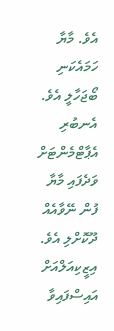އެވެ. މާޔާ ހަމައެކަނި ބޯޖަހާލީ އެވެ.
އެނބުރި އެޕާޓްމެންޓަށް ވަދެފައި މާޔާ ފުން ނޭވާއެއް ދޫކޮށްލި އެވެ. އިޒީކިއަލްއަށް އައިސްފައިވާ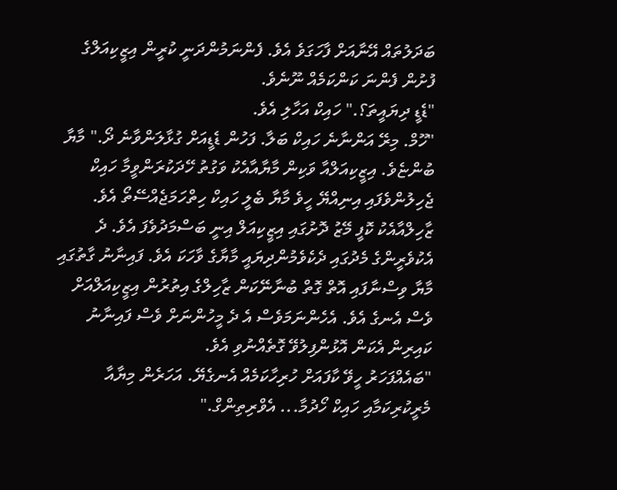ބަދަލުތައް އޭނާއަށް ފާހަގަވެ އެވެ. ފެންނަމުންދަނީ ކުރީން އިޒީކިއަލްގެ ފުށުން ފެންނަ ކަންކަމެއް ނޫނެވެ.
"ޑެޑީ ދިޔައީތަ؟." ހައިކް އަހާލި އެވެ.
"ހޫމް. މިރޭ އަންނާނެ ހައިކް ބަލާ. ފަހުން ޑެޑީއަށް ގުޅާލަންވާނެ ދޯ." މާޔާ ބުންޏެވެ. އިޒީކިއަލްއާ ވަކިން މާޔާއާއެކު ވަގުތު ހޭދަކުރަންވީމާ ހައިކް ޖެހިލުންވެފައި އިނިއްޔޭ ހީވެ މާޔާ ބެލީ ހައިކް ހިތްހަމަޖެއްސޭތޯ އެވެ.
ޒާހިލްއާއެކު ކޮފީ މޭޒު ދޮށުގައި އިޒީކިއަލް އިނީ ބަސްމަދުވެފަ އެވެ. ދެ އެކުވެރީންގެ މެދުގައި ދެކެވެމުންދިޔައީ މާޔާގެ ވާހަކަ އެވެ. ފައިނާނު ގާތުގައި މާޔާ ވިސްނާފައި އޮތް ގޮތް ބުނާނޭކަން ޒާހިލްގެ އިތުރުން އިޒީކިއަލްއަށް ވެސް އެނގެ އެވެ. އެހެންނަމަވެސް އެ ދެ މީހުންނަށް ވެސް ފައިނާނު ކައިރިން އެކަން އޮޅުންފިލުވޭ ގޮތެއްނުވި އެވެ.
"ބައެއްފަހަރު ހީވޭ ކާފައަށް ހުރިހާކަމެއް އެނގެޔޭ. އަހަރެން މިޔާއާ މެރީކުރިކަމާއި ހައިކް ހޯދުމާ... އެވްރިތިންގް."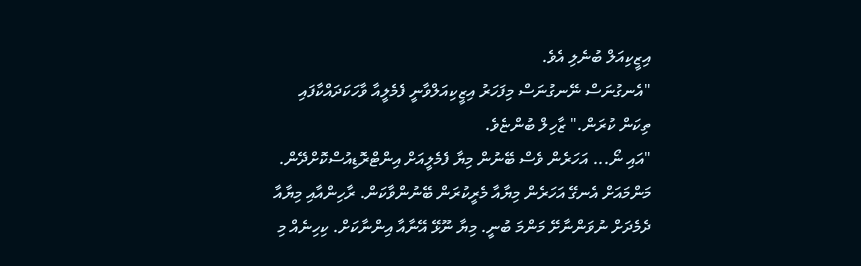އިޒީކިއަލް ބުނެލި އެވެ.
"އެނގުނަސް ނޭނގުނަސް މިފަހަރު އިޒީކިއަލްވާނީ ފެމެލީއާ ވާހަކަދައްކާފައި ތިކަން ކުރަން." ޒާހިލް ބުންޏެވެ.
"އައި ނޯ... އަހަރެން ވެސް ބޭނުން މިޔާ ފެމެލީއަށް އިންޓްރޮޑިއުސްކޮށްދޭން. މަންމައަށް އެނގޭ އަހަރެން މިޔާއާ މެރީކުރަން ބޭނުންވާކަން. ރާހިންއާއި މިޔާއާ ދެމެދަށް ނުވަންނާށޭ މަންމަ ބުނީ. މިޔާ ނޫޅޭ އޭނާއާ އިންނާކަށް. ކިހިނެއް މި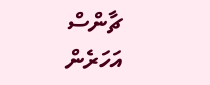ޗާންސް އަހަރެން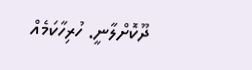ދޫކޮށްލާނީ. ހުރިހާކަމެއް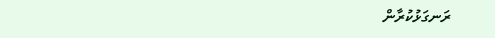ރަނގަޅުކުރާން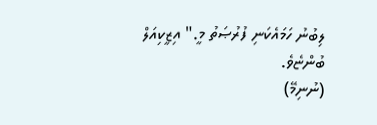ލިބުނު ހަމައެކަނި ފުރުޞަތު މީ." އިޒީކިއަލް ބުންޏެވެ.
(ނުނިމޭ)